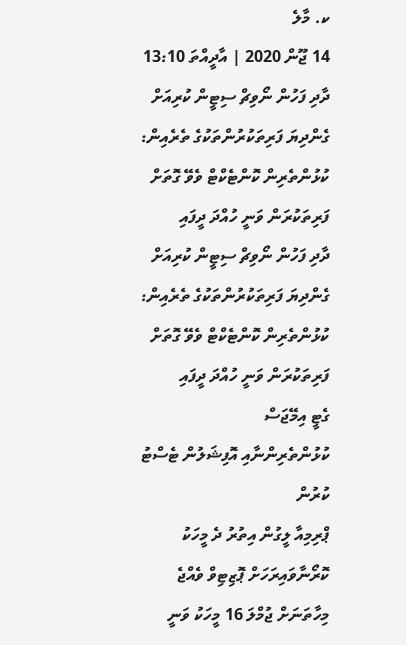ކ. މާލެ
14 ޖޫން 2020 | އާދީއްތަ 13:10
ދާދި ފަހުން ނޯވިޗް ސިޓީން ކުރިއަށް ގެންދިޔަ ފަރިތަކުރުންތަކުގެ ތެރެއިން: ކުޅުންތެރިން ކޮންޓެކްޓް ވެވޭ ގޮތަށް ފަރިތަކުރަން ވަނީ ހުއްދަ ދީފައި
ދާދި ފަހުން ނޯވިޗް ސިޓީން ކުރިއަށް ގެންދިޔަ ފަރިތަކުރުންތަކުގެ ތެރެއިން: ކުޅުންތެރިން ކޮންޓެކްޓް ވެވޭ ގޮތަށް ފަރިތަކުރަން ވަނީ ހުއްދަ ދީފައި
ގެޓީ އިމޭޖަސް
ކުޅުންތެރިންނާއި އޮފިޝަލުން ޓެސްޓު ކުރުން
ޕްރިމިއާ ލީގުން އިތުރު ދެ މީހަކު ކޮރޯނާވައިރަހަށް ޕޮޒިޓިވް ވެއްޖެ
މިހާތަނަށް ޖުމްލަ 16 މީހަކު ވަނީ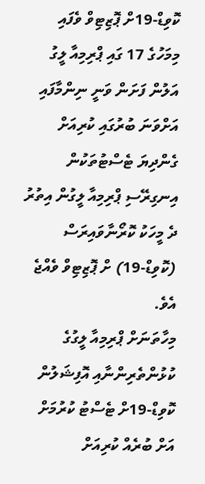ކޮވިޑް-19ށް ޕޮޒިޓިވް ވެފައި
މިމަހުގެ 17 ގައި ޕްރިމިއާ ލީގު އަލުން ފަށަން ވަނީ ނިންމާފައި
އަށްވަނަ ބުރުގައި ކުރިއަށް ގެންދިޔަ ޓެސްޓުތަކުން އިނގިރޭސި ޕްރިމިއާ ލީގުން އިތުރު ދެ މީހަކު ކޮރޯނާވައިރަސް (ކޮވިޑް-19) ށް ޕޮޒިޓިވް ވެއްޖެ އެވެ.
މިހާތަނަށް ޕްރިމިއާ ލީގުގެ ކުޅުންތެރިންނާއި އޮފިޝަލުން ކޮވިޑް-19ށް ޓެސްޓު ކުރުމަށް އަށް ބުރެއް ކުރިއަށް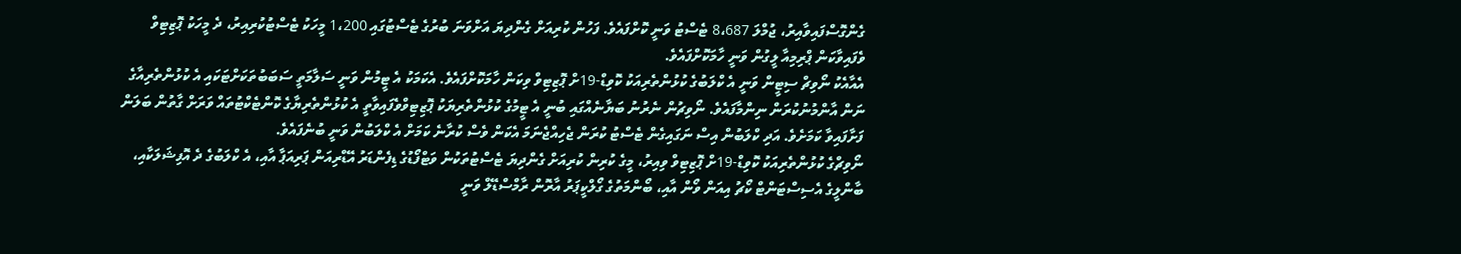ގެންގޮސްފައިވާއިރު، ޖުމްލަ 8،687 ޓެސްޓު ވަނީ ކޮށްފައެވެ. ފަހުން ކުރިއަށް ގެންދިޔަ އަށްވަނަ ބުރުގެ ޓެސްޓުގައި 1،200 މީހަކު ޓެސްޓުކުރިއިރު، ދެ މީހަކު ޕޮޒިޓިވް ވެފައިވާކަން ޕްރިމިއާ ލީގުން ވަނީ ހާމަކޮށްފައެވެ.
އެއާއެކު ނޯވިޗް ސިޓީން ވަނީ އެ ކްލަބުގެ ކުޅުންތެރިއަކު ކޮވިޑް-19ށް ޕޮޒިޓިވް ވިކަން ހާމަކޮށްފައެވެ. އެކަމަކު އެ ޓީމުން ވަނީ ސަލާމަތީ ސަބަބުތަކަށްޓަކައި އެ ކުޅުންތެރިއާގެ ނަން އާންމުނުކުރަން ނިންމާފައެވެ. ނޯވިޗުން ނެރުނު ބަޔާނެއްގައި ބުނީ އެ ޓީމުގެ ކުޅުންތެރިޔަކު ޕޮޒިޓިވްވެފައިވާތީ އެ ކުޅުންތެރިޔާގެ ކޮންޓެކްޓުތައް ވަރަށް ގާތުން ބަލަން ފަށާފައިވާ ކަމަށެވެ. އަދި ކްލަބުން އިސް ނަގައިގެން ޓެސްޓު ކުރަން ޖެހިއްޖެނަމަ އެކަން ވެސް ކުރާނެ ކަމަށް އެ ކްލަބުން ވަނީ ބުނެފައެވެ.
ނޯވިޗްގެ ކުޅުންތެރިއަކު ކޮވިޑް-19ށް ޕޮޒިޓިވް ވިއިރު، މީގެ ކުރިން ކުރިއަށް ގެންދިޔަ ޓެސްޓުތަކުން ވަޓްފޯޑުގެ ޑިފެންޑަރު އޭޑްރިއަން ޕަރިއަޕާ އާއި، އެ ކްލަބުގެ ދެ އޮފިޝަލަކާއި، ބާންލީގެ އެސިސްޓަންޓް ކޯޗު އިއަން ވޯން އާއި، ބޯންމަތުގެ ގޯލްކީޕަރު އާރޮން ރާމްސްޑޭލް ވަނީ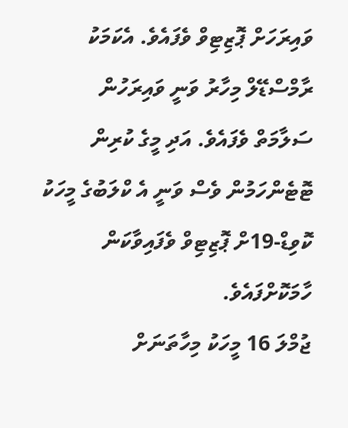ވައިރަހަށް ޕޮޒިޓިވް ވެފައެވެ. އެކަމަކު ރާމްސްޑޭލް މިހާރު ވަނީ ވައިރަހުން ސަލާމަތް ވެފައެވެ. އަދި މީގެ ކުރިން ޓޮޓެންހަމުން ވެސް ވަނީ އެ ކްލަބުގެ މީހަކު ކޮވިޑް-19ށް ޕޮޒިޓިވް ވެފައިވާކަން ހާމަކޮށްފައެވެ.
ޖުމްލަ 16 މީހަކު މިހާތަނަށް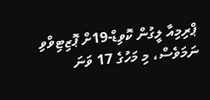ޕްރިމިއާ ލީގުން ކޮވިޑް-19ށް ޕޮޒިޓިވްވި ނަމަވެސް، މި މަހުގެ 17 ވަނަ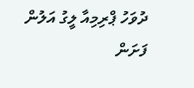ދުވަހު ޕްރިމިއާ ލީގު އަލުން ފަށަން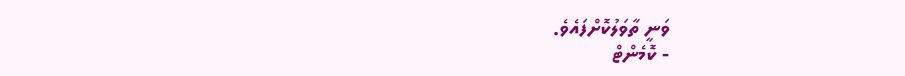ވަނީ ތާވަލުކޮށްފައެވެ.
- ކޮމެންޓް